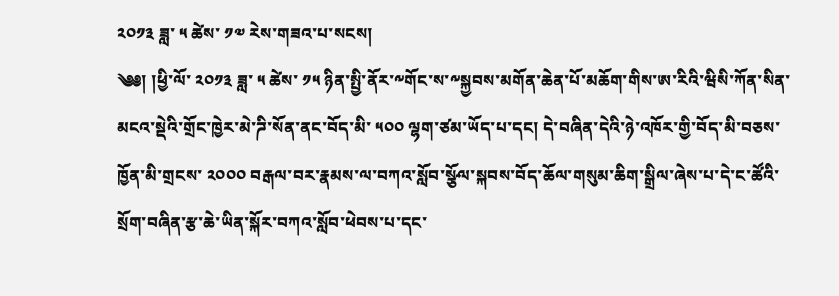༢༠༡༣ ཟླ་ ༥ ཚེས་ ༡༧ རེས་གཟའ་པ་སངས།
༄༅། །ཕྱི་ལོ་ ༢༠༡༣ ཟླ་ ༥ ཚེས་ ༡༥ ཉིན་སྤྱི་ནོར་༸གོང་ས་༸སྐྱབས་མགོན་ཆེན་པོ་མཆོག་གིས་ཨ་རིའི་ཝིསི་ཀོན་སིན་མངའ་སྡེའི་གྲོང་ཁྱེར་མེ་ཌི་སོན་ནང་བོད་མི་ ༥༠༠ ལྷག་ཙམ་ཡོད་པ་དང། དེ་བཞིན་དེའི་ཉེ་འཁོར་གྱི་བོད་མི་བཅས་ཁྱོན་མི་གྲངས་ ༢༠༠༠ བརྒལ་བར་རྣམས་ལ་བཀའ་སློབ་སྩོལ་སྐབས་བོད་ཆོལ་གསུམ་ཆིག་སྒྲིལ་ཞེས་པ་དེ་ང་ཚོའི་སྲོག་བཞིན་རྩ་ཆེ་ཡིན་སྐོར་བཀའ་སློབ་ཕེབས་པ་དང་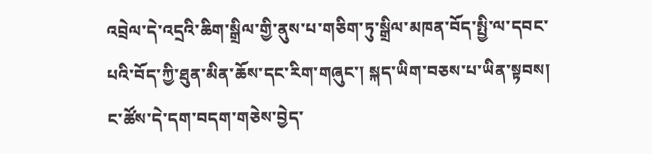འབྲེལ་དེ་འདྲའི་ཆིག་སྒྲིལ་གྱི་ནུས་པ་གཅིག་ཏུ་སྒྲིལ་མཁན་བོད་སྤྱི་ལ་དབང་པའི་བོད་ཀྱི་ཐུན་མིན་ཆོས་དང་རིག་གཞུང་། སྐད་ཡིག་བཅས་པ་ཡིན་སྟབས། ང་ཚོས་དེ་དག་བདག་གཅེས་བྱེད་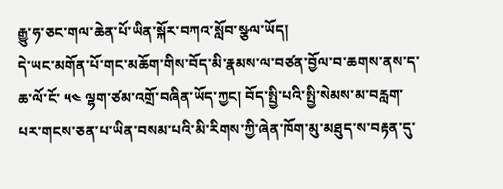རྒྱུ་ཧ་ཅང་གལ་ཆེན་པོ་ཡིན་སྐོར་བཀའ་སློབ་སྩལ་ཡོད།
དེ་ཡང་མགོན་པོ་གང་མཆོག་གིས་བོད་མི་རྣམས་ལ་བཙན་བྱོལ་བ་ཆགས་ནས་ད་ཆ་ལོ་ངོ་ ༥༤ ལྷག་ཙམ་འགྲོ་བཞིན་ཡོད་ཀྱང། བོད་སྤྱི་པའི་སྤྱི་སེམས་མ་བརླག་པར་གངས་ཅན་པ་ཡིན་བསམ་པའི་མི་རིགས་ཀྱི་ཞེན་ཁོག་མུ་མཐུད་ས་བརྟན་དུ་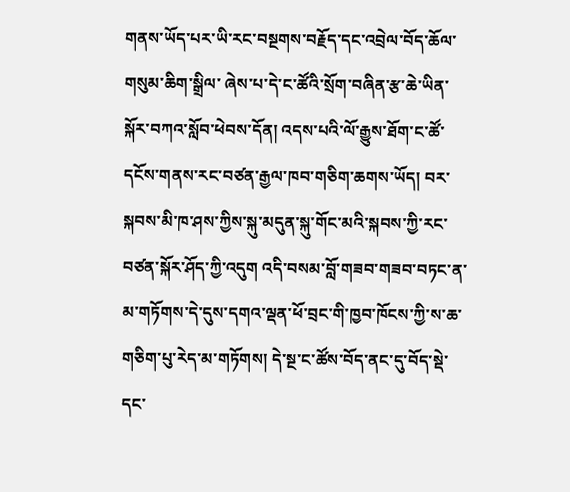གནས་ཡོད་པར་ཡི་རང་བསྔགས་བརྗོད་དང་འབྲེལ་བོད་ཆོལ་གསུམ་ཆིག་སྒྲིལ་ ཞེས་པ་དེ་ང་ཚོའི་སྲོག་བཞིན་རྩ་ཆེ་ཡིན་སྐོར་བཀའ་སློབ་ཕེབས་དོན། འདས་པའི་ལོ་རྒྱུས་ཐོག་ང་ཚོ་དངོས་གནས་རང་བཙན་རྒྱལ་ཁབ་གཅིག་ཆགས་ཡོད། བར་སྐབས་མི་ཁ་ཤས་ཀྱིས་སྐུ་མདུན་སྐུ་གོང་མའི་སྐབས་ཀྱི་རང་བཙན་སྐོར་ཤོད་ཀྱི་འདུག འདི་བསམ་བློ་གཟབ་གཟབ་བཏང་ན་མ་གཏོགས་དེ་དུས་དགའ་ལྡན་ཕོ་བྲང་གི་ཁྱབ་ཁོངས་ཀྱི་ས་ཆ་གཅིག་པུ་རེད་མ་གཏོགས། དེ་སྔ་ང་ཚོས་བོད་ནང་དུ་བོད་སྡེ་དང་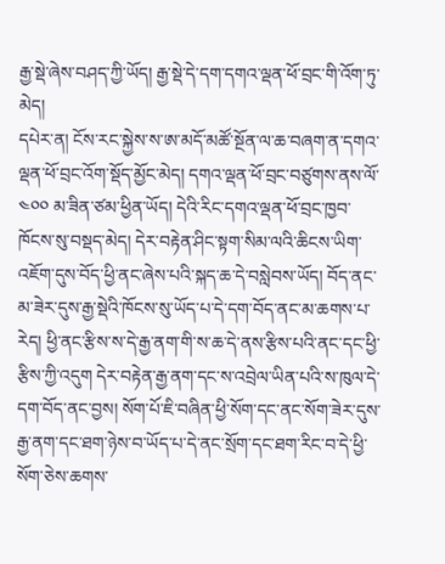རྒྱ་སྡེ་ཞེས་བཤད་ཀྱི་ཡོད། རྒྱ་སྡེ་དེ་དག་དགའ་ལྡན་ཕོ་བྲང་གི་འོག་ཏུ་མེད།
དཔེར་ན། ངོས་རང་སྐྱེས་ས་ཨ་མདོ་མཚོ་སྔོན་ལ་ཆ་བཞག་ན་དགའ་ལྡན་ཕོ་བྲང་འོག་སྡོད་མྱོང་མེད། དགའ་ལྡན་ཕོ་བྲང་བཙུགས་ནས་ལོ་ ༤༠༠ མ་ཟིན་ཙམ་ཕྱིན་ཡོད། དེའི་རིང་དགའ་ལྡན་ཕོ་བྲང་ཁྱབ་ཁོངས་སུ་བསྡད་མེད། དེར་བརྟེན་ཤིང་སྟག་སིམ་ལའི་ཆིངས་ཡིག་འཇོག་དུས་བོད་ཕྱི་ནང་ཞེས་པའི་སྐད་ཆ་དེ་བསླེབས་ཡོད། བོད་ནང་མ་ཟེར་དུས་རྒྱ་སྡེའི་ཁོངས་སུ་ཡོད་པ་དེ་དག་བོད་ནང་མ་ཆགས་པ་རེད། ཕྱི་ནང་རྩིས་ས་དེ་རྒྱ་ནག་གི་ས་ཆ་དེ་ནས་རྩིས་པའི་ནང་དང་ཕྱི་རྩིས་ཀྱི་འདུག དེར་བརྟེན་རྒྱ་ནག་དང་ས་འབྲེལ་ཡིན་པའི་ས་ཁུལ་དེ་དག་བོད་ནང་བྱས། སོག་པོ་ཇི་བཞིན་ཕྱི་སོག་དང་ནང་སོག་ཟེར་དུས་རྒྱ་ནག་དང་ཐག་ཉེས་བ་ཡོད་པ་དེ་ནང་སྲོག་དང་ཐག་རིང་བ་དེ་ཕྱི་སོག་ཅེས་ཆགས་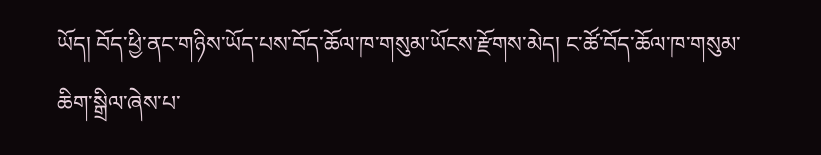ཡོད། བོད་ཕྱི་ནང་གཉིས་ཡོད་པས་བོད་ཆོལ་ཁ་གསུམ་ཡོངས་རྫོགས་མེད། ང་ཚོ་བོད་ཆོལ་ཁ་གསུམ་ཆིག་སྒྲིལ་ཞེས་པ་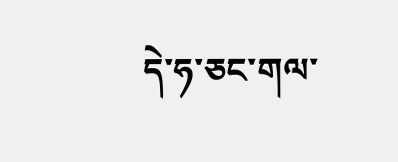དེ་ཧ་ཅང་གལ་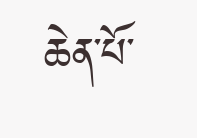ཆེན་པོ་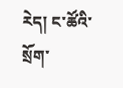རེད། ང་ཚོའི་སྲོག་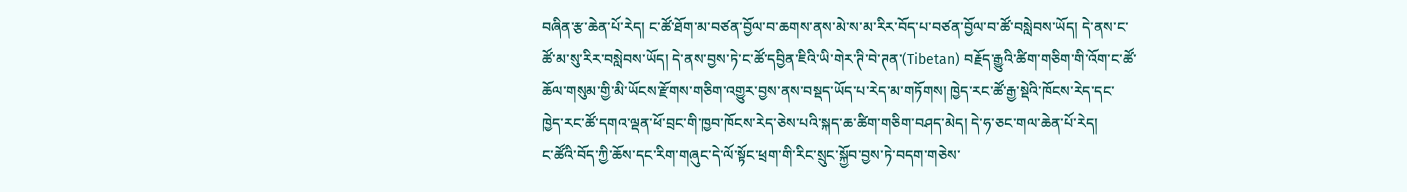བཞིན་རྩ་ཆེན་པོ་རེད། ང་ཚོ་ཐོག་མ་བཙན་བྱོལ་བ་ཆགས་ནས་མེ་ས་མ་རིར་བོད་པ་བཙན་བྱོལ་བ་ཚོ་བསླེབས་ཡོད། དེ་ནས་ང་ཚོ་མ་སུ་རིར་བསླེབས་ཡོད། དེ་ནས་བྱས་ཏེ་ང་ཚོ་དབྱིན་ཇིའི་ཡི་གེར་ཊི་བེ་ཊན་(Tibetan) བརྗོད་རྒྱུའི་ཚིག་གཅིག་གི་འོག་ང་ཚོ་ཆོལ་གསུམ་གྱི་མི་ཡོངས་རྫོགས་གཅིག་འགྱུར་བྱས་ནས་བསྡད་ཡོད་པ་རེད་མ་གཏོགས། ཁྱེད་རང་ཚོ་རྒྱ་སྡེའི་ཁོངས་རེད་དང་ཁྱེད་རང་ཚོ་དགའ་ལྡན་ཕོ་བྲང་གི་ཁྱབ་ཁོངས་རེད་ཅེས་པའི་སྐད་ཆ་ཚིག་གཅིག་བཤད་མེད། དེ་ཧ་ཅང་གལ་ཆེན་པོ་རེད།
ང་ཚོའི་བོད་ཀྱི་ཆོས་དང་རིག་གཞུང་དེ་ལོ་སྟོང་ཕྲག་གི་རིང་སྲུང་སྐྱོབ་བྱས་ཏེ་བདག་གཅེས་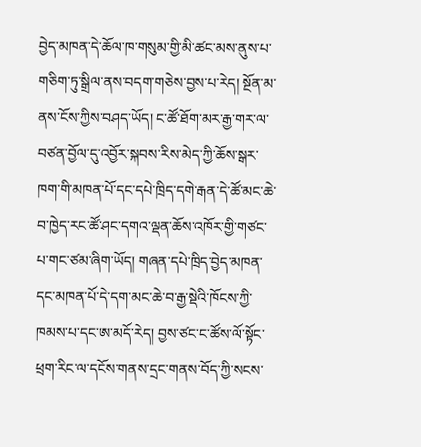བྱེད་མཁན་དེ་ཆོལ་ཁ་གསུམ་གྱི་མི་ཚང་མས་ནུས་པ་གཅིག་ཏུ་སྒྲིལ་ནས་བདག་གཅེས་བྱས་པ་རེད། སྔོན་མ་ནས་ངོས་ཀྱིས་བཤད་ཡོད། ང་ཚོ་ཐོག་མར་རྒྱ་གར་ལ་བཙན་བྱོལ་དུ་འབྱོར་སྐབས་རིས་མེད་ཀྱི་ཆོས་སྒར་ཁག་གི་མཁན་པོ་དང་དཔེ་ཁྲིད་དགེ་རྒན་དེ་ཚོ་མང་ཆེ་བ་ཁྱེད་རང་ཚོ་ཤང་དགའ་ལྡན་ཆོས་འཁོར་གྱི་གཙང་པ་གང་ཙམ་ཞིག་ཡོད། གཞན་དཔེ་ཁྲིད་བྱེད་མཁན་དང་མཁན་པོ་དེ་དག་མང་ཆེ་བ་རྒྱ་སྡེའི་ཁོངས་ཀྱི་ཁམས་པ་དང་ཨ་མདོ་རེད། བྱས་ཙང་ང་ཚོས་ལོ་སྟོང་ཕྲག་རིང་ལ་དངོས་གནས་དྲང་གནས་བོད་ཀྱི་སངས་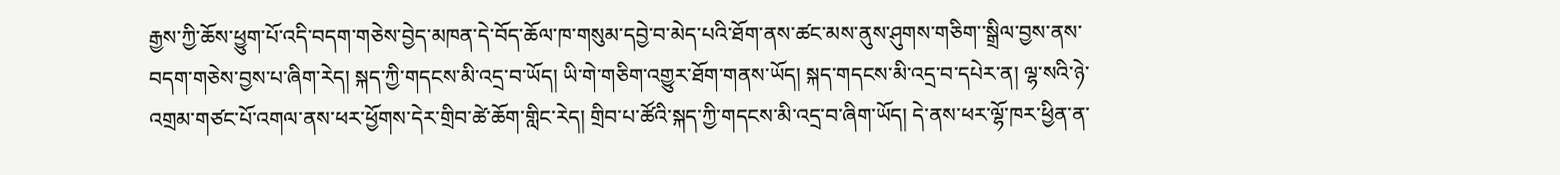རྒྱས་ཀྱི་ཆོས་ཕྱུག་པོ་འདི་བདག་གཅེས་བྱེད་མཁན་དེ་བོད་ཆོལ་ཁ་གསུམ་དབྱེ་བ་མེད་པའི་ཐོག་ནས་ཚང་མས་ནུས་ཤུགས་གཅིག་་སྒྲིལ་བྱས་ནས་བདག་གཅེས་བྱས་པ་ཞིག་རེད། སྐད་ཀྱི་གདངས་མི་འདྲ་བ་ཡོད། ཡི་གེ་གཅིག་འགྱུར་ཐོག་གནས་ཡོད། སྐད་གདངས་མི་འདྲ་བ་དཔེར་ན། ལྷ་སའི་ཉེ་འགྲམ་གཙང་པོ་འགལ་ནས་ཕར་ཕྱོགས་དེར་གྲིབ་ཚེ་ཆོག་གླིང་རེད། གྲིབ་པ་ཚོའི་སྐད་ཀྱི་གདངས་མི་འདྲ་བ་ཞིག་ཡོད། དེ་ནས་ཕར་ལྷོ་ཁར་ཕྱིན་ན་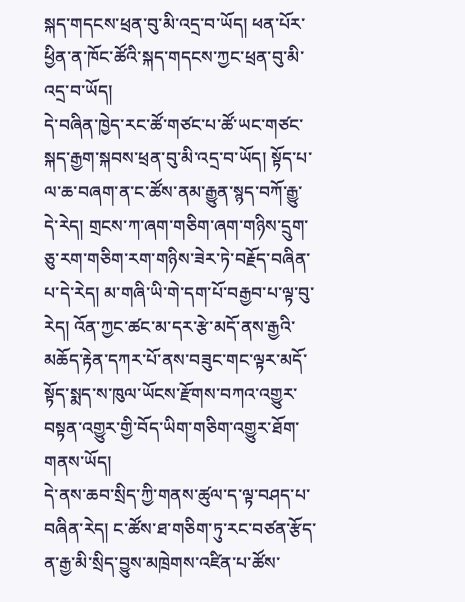སྐད་གདངས་ཕྲན་བུ་མི་འདྲ་བ་ཡོད། ཕན་པོར་ཕྱིན་ན་ཁོང་ཚོའི་སྐད་གདངས་ཀྱང་ཕྲན་བུ་མི་འདྲ་བ་ཡོད།
དེ་བཞིན་ཁྱེད་རང་ཚོ་གཙང་པ་ཚོ་ཡང་གཙང་སྐད་རྒྱག་སྐབས་ཕྲན་བུ་མི་འདྲ་བ་ཡོད། སྟོད་པ་ལ་ཆ་བཞག་ན་ང་ཚོས་ནམ་རྒྱུན་སྙད་བཀོ་རྒྱུ་དེ་རེད། གྲངས་ཀ་ཞག་གཅིག་ཞག་གཉིས་དྲུག་ཅུ་རག་གཅིག་རག་གཉིས་ཟེར་ཏེ་བརྗོད་བཞིན་པ་དེ་རེད། མ་གཞི་ཡི་གེ་དག་པོ་བརྒྱབ་པ་ལྟ་བུ་རེད། འོན་ཀྱང་ཚང་མ་དར་རྩེ་མདོ་ནས་རྒྱའི་མཆོད་རྟེན་དཀར་པོ་ནས་བཟུང་གང་ལྟར་མདོ་སྟོད་སྨད་ས་ཁུལ་ཡོངས་རྫོགས་བཀའ་འགྱུར་བསྟན་འགྱུར་གྱི་བོད་ཡིག་གཅིག་འགྱུར་ཐོག་གནས་ཡོད།
དེ་ནས་ཆབ་སྲིད་ཀྱི་གནས་ཚུལ་ད་ལྟ་བཤད་པ་བཞིན་རེད། ང་ཚོས་ཐ་གཅིག་ཏུ་རང་བཙན་རྩོད་ན་རྒྱ་མི་སྲིད་བྱུས་མཁྲེགས་འཛིན་པ་ཚོས་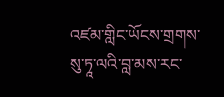འཛམ་གླིང་ཡོངས་གྲགས་སུ་ཏཱ་ལའི་བླ་མས་རང་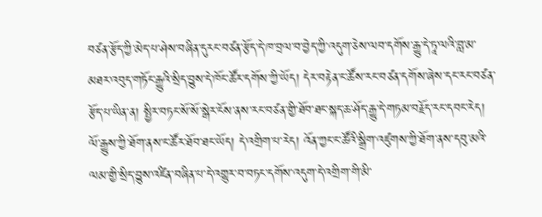བཙན་རྩོད་ཀྱི་མེད་པ་ཤེས་བཞིན་དུརང་བཙན་རྩོད་དེ་ཁ་བྲལ་བ་བྱེད་ཀྱི་འདུག་ཅེས་ལབ་དགོས་རྒྱུ་དེ་ཏཱ་ལའི་བླ་མ་མཐར་འབུད་གཏོང་རྒྱུའི་སྲིད་བྱུས་དེ་ཁོང་ཚོར་དགོས་ཀྱི་ཡོད། དེར་བརྟེན་ང་ཚོས་རང་བཙན་དགོས་ཞེས་དང་རང་བཙན་རྩོད་པ་ཡིན་ན། སྤྱིར་བཏང་སོ་སོ་སྒེར་ངོས་ནས་རང་བཙན་གྱི་ཐོབ་ཐང་སྐད་ཆ་ཤོད་རྒྱུ་དེ་གཏམ་བརྗོད་རང་དབང་རེད། ལོ་རྒྱུས་ཀྱི་ཐོག་ནས་ང་ཚོར་ཐོབ་ཐང་ཡོད། དེ་འགྲིག་པ་རེད། འོན་ཀྱང་ང་ཚོའི་སྒྲིག་འཛུགས་ཀྱི་ཐོག་ནས་དབུ་མའི་ལམ་གྱི་སྲིད་བྱུས་འཛིན་བཞིན་པ་དེ་འགྱུར་བ་བཏང་དགོས་འདུག་དེ་འགྲིག་གི་མི་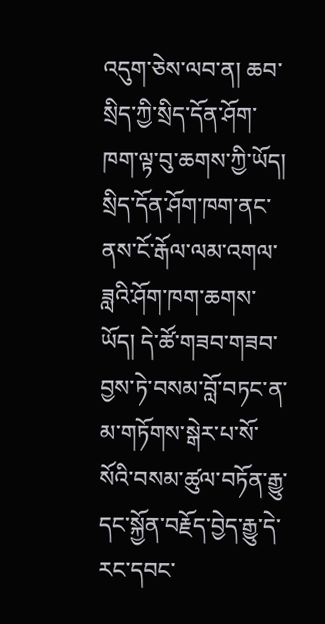འདུག་ཅེས་ལབ་ན། ཆབ་སྲིད་ཀྱི་སྲིད་དོན་ཤོག་ཁག་ལྟ་བུ་ཆགས་ཀྱི་ཡོད། སྲིད་དོན་ཤོག་ཁག་ནང་ནས་ངོ་རྒོལ་ལམ་འགལ་ཟླའི་ཤོག་ཁག་ཆགས་ཡོད། དེ་ཚོ་གཟབ་གཟབ་བྱས་ཏེ་བསམ་བློ་བཏང་ན་མ་གཏོགས་སྒེར་པ་སོ་སོའི་བསམ་ཚུལ་བཏོན་རྒྱུ་དང་སྐྱོན་བརྗོད་བྱེད་རྒྱུ་དེ་རང་དབང་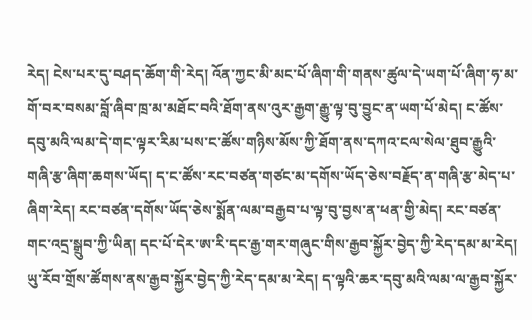རེད། ངེས་པར་དུ་བཤད་ཆོག་གི་རེད། འོན་ཀྱང་མི་མང་པོ་ཞིག་གི་གནས་ཚུལ་དེ་ཡག་པོ་ཞིག་ཧ་མ་གོ་བར་བསམ་བློ་ཞིབ་ཁྲ་མ་མཐོང་བའི་ཐོག་ནས་འུར་རྒྱག་རྒྱུ་ལྟ་བུ་བྱུང་ན་ཡག་པོ་མེད། ང་ཚོས་དབུ་མའི་ལམ་དེ་གང་ལྟར་རིམ་པས་ང་ཚོས་གཉིས་མོས་ཀྱི་ཐོག་ནས་དཀའ་ངལ་སེལ་ཐུབ་རྒྱུའི་གཞི་རྩ་ཞིག་ཆགས་ཡོད། ད་ང་ཚོས་རང་བཙན་གཙང་མ་དགོས་ཡོད་ཅེས་བརྗོད་ན་གཞི་རྩ་མེད་པ་ཞིག་རེད། རང་བཙན་དགོས་ཡོད་ཅེས་སྨོན་ལམ་བརྒྱབ་པ་ལྟ་བུ་བྱས་ན་ཕན་གྱི་མེད། རང་བཙན་གང་འདྲ་སྒྲུབ་ཀྱི་ཡིན། དང་པོ་དེར་ཨ་རི་དང་རྒྱ་གར་གཞུང་གིས་རྒྱབ་སྐྱོར་བྱེད་ཀྱི་རེད་དམ་མ་རེད། ཡུ་རོབ་གྲོས་ཚོགས་ནས་རྒྱབ་སྐྱོར་བྱེད་ཀྱི་རེད་དམ་མ་རེད། ད་ལྟའི་ཆར་དབུ་མའི་ལམ་ལ་རྒྱབ་སྐྱོར་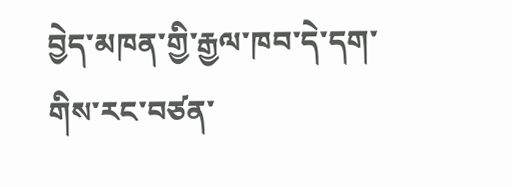བྱེད་མཁན་གྱི་རྒྱལ་ཁབ་དེ་དག་གིས་རང་བཙན་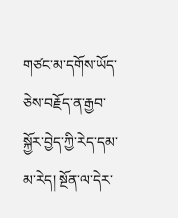གཙང་མ་དགོས་ཡོད་ཅེས་བརྗོད་ན་རྒྱབ་སྐྱོར་བྱེད་ཀྱི་རེད་དམ་མ་རེད། སྔོན་ལ་དེར་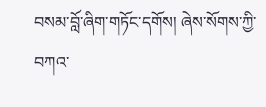བསམ་བློ་ཞིག་གཏོང་དགོས། ཞེས་སོགས་ཀྱི་བཀའ་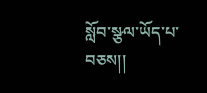སློབ་སྩལ་ཡོད་པ་བཅས།།